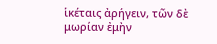ἱκέταις ἀρήγειν, τῶν δὲ μωρίαν ἐμὴν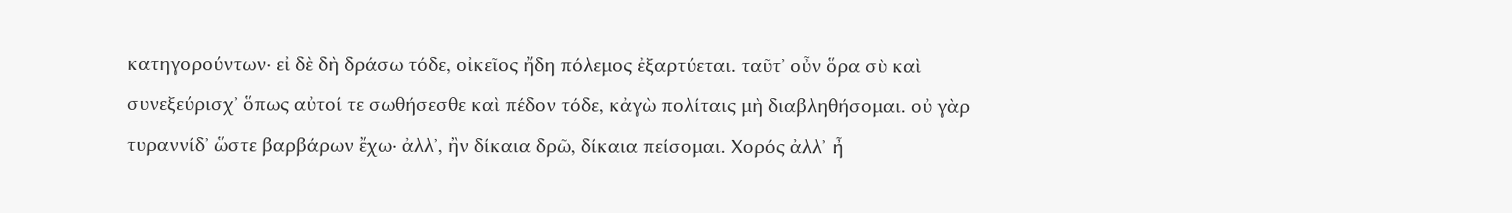κατηγορούντων· εἰ δὲ δὴ δράσω τόδε, οἰκεῖος ἤδη πόλεμος ἐξαρτύεται. ταῦτʼ οὖν ὅρα σὺ καὶ συνεξεύρισχʼ ὅπως αὐτοί τε σωθήσεσθε καὶ πέδον τόδε, κἀγὼ πολίταις μὴ διαβληθήσομαι. οὐ γὰρ τυραννίδʼ ὥστε βαρβάρων ἔχω· ἀλλʼ, ἢν δίκαια δρῶ, δίκαια πείσομαι. Χορός ἀλλʼ ἦ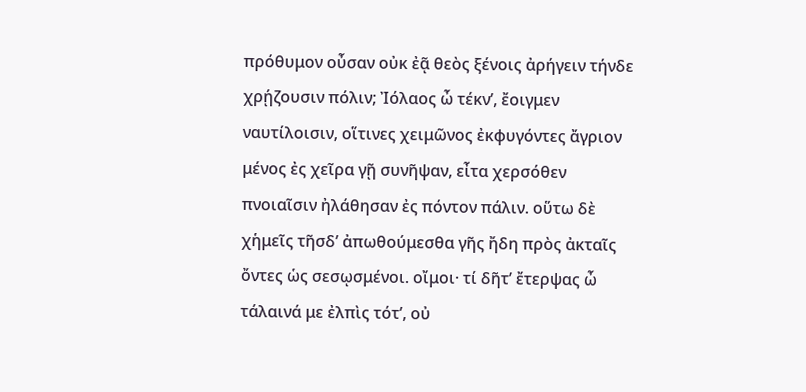πρόθυμον οὖσαν οὐκ ἐᾷ θεὸς ξένοις ἀρήγειν τήνδε χρῄζουσιν πόλιν; Ἰόλαος ὦ τέκνʼ, ἔοιγμεν ναυτίλοισιν, οἵτινες χειμῶνος ἐκφυγόντες ἄγριον μένος ἐς χεῖρα γῇ συνῆψαν, εἶτα χερσόθεν πνοιαῖσιν ἠλάθησαν ἐς πόντον πάλιν. οὕτω δὲ χἡμεῖς τῆσδʼ ἀπωθούμεσθα γῆς ἤδη πρὸς ἀκταῖς ὄντες ὡς σεσῳσμένοι. οἴμοι· τί δῆτʼ ἔτερψας ὦ τάλαινά με ἐλπὶς τότʼ, οὐ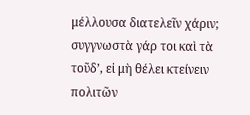μέλλουσα διατελεῖν χάριν; συγγνωστὰ γάρ τοι καὶ τὰ τοῦδʼ, εἰ μὴ θέλει κτείνειν πολιτῶν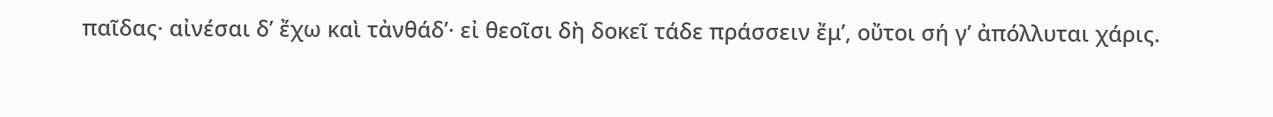παῖδας· αἰνέσαι δʼ ἔχω καὶ τἀνθάδ’· εἰ θεοῖσι δὴ δοκεῖ τάδε πράσσειν ἔμʼ, οὔτοι σή γʼ ἀπόλλυται χάρις.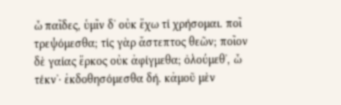ὦ παῖδες, ὑμῖν δʼ οὐκ ἔχω τί χρήσομαι. ποῖ τρεψόμεσθα; τίς γὰρ ἄστεπτος θεῶν; ποῖον δὲ γαίας ἕρκος οὐκ ἀφίγμεθα; ὀλούμεθʼ, ὦ τέκνʼ· ἐκδοθησόμεσθα δή. κἀμοῦ μὲν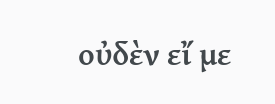οὐδὲν εἴ με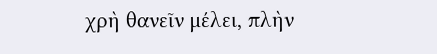χρὴ θανεῖν μέλει, πλὴν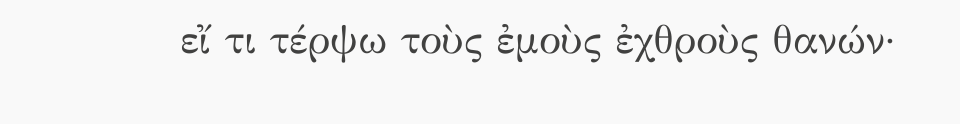εἴ τι τέρψω τοὺς ἐμοὺς ἐχθροὺς θανών·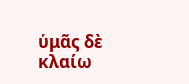ὑμᾶς δὲ κλαίω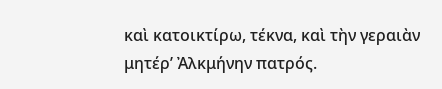καὶ κατοικτίρω, τέκνα, καὶ τὴν γεραιὰν μητέρʼ Ἀλκμήνην πατρός.